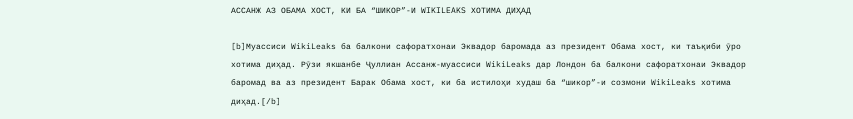АССАНЖ АЗ ОБАМА ХОСТ, КИ БА “ШИКОР”-И WIKILEAKS ХОТИМА ДИҲАД

[b]Муассиси WikiLeaks ба балкони сафоратхонаи Эквадор баромада аз президент Обама хост, ки таъқиби ӯро хотима диҳад. Рӯзи якшанбе Ҷуллиан Ассанж-муассиси WikiLeaks дар Лондон ба балкони сафоратхонаи Эквадор баромад ва аз президент Барак Обама хост, ки ба истилоҳи худаш ба “шикор”-и созмони WikiLeaks хотима диҳад.[/b]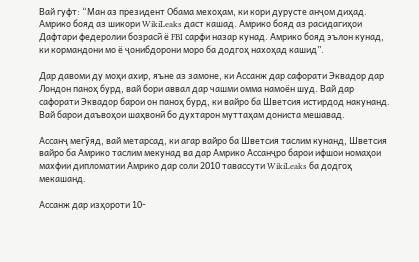Вай гуфт: “Ман аз президент Обама мехоҳам, ки кори дурусте анҷом диҳад. Амрико бояд аз шикори WikiLeaks даст кашад. Амрико бояд аз расидагиҳои Дафтари федеролии бозрасӣ ё FBI сарфи назар кунад. Амрико бояд эълон кунад, ки кормандони мо ё ҷонибдорони моро ба додгоҳ нахоҳад кашид”.

Дар давоми ду моҳи ахир, яъне аз замоне, ки Ассанж дар сафорати Эквадор дар Лондон паноҳ бурд, вай бори аввал дар чашми омма намоён шуд. Вай дар сафорати Эквадор барои он паноҳ бурд, ки вайро ба Шветсия истирдод накунанд. Вай барои даъвоҳои шаҳвонӣ бо духтарон муттаҳам дониста мешавад.

Ассанҷ мегӯяд, вай метарсад, ки агар вайро ба Шветсия таслим кунанд, Шветсия вайро ба Амрико таслим мекунад ва дар Амрико Ассанҷро барои ифшои номаҳои махфии дипломатии Амрико дар соли 2010 тавассути WikiLeaks ба додгоҳ мекашанд.

Ассанж дар изҳороти 10-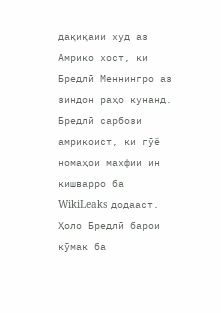дақиқаии худ аз Амрико хост, ки Бредлӣ Меннингро аз зиндон раҳо кунанд. Бредлӣ сарбози амрикоист, ки гӯё номаҳои махфии ин кишварро ба WikiLeaks додааст. Ҳоло Бредлӣ барои кӯмак ба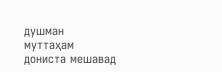душман муттаҳам дониста мешавад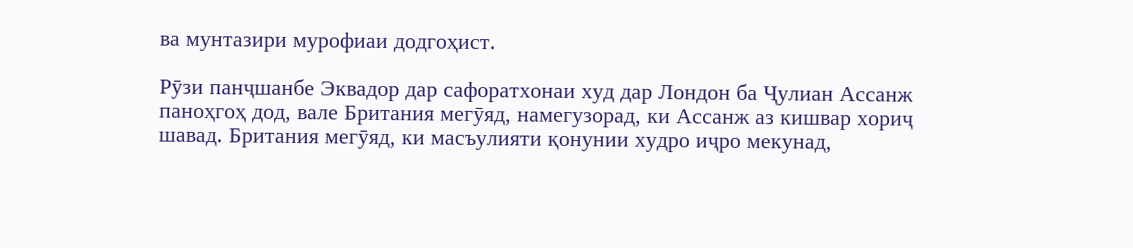ва мунтазири мурофиаи додгоҳист.

Рӯзи панҷшанбе Эквадор дар сафоратхонаи худ дар Лондон ба Ҷулиан Ассанж паноҳгоҳ дод, вале Британия мегӯяд, намегузорад, ки Ассанж аз кишвар хориҷ шавад. Британия мегӯяд, ки масъулияти қонунии худро иҷро мекунад,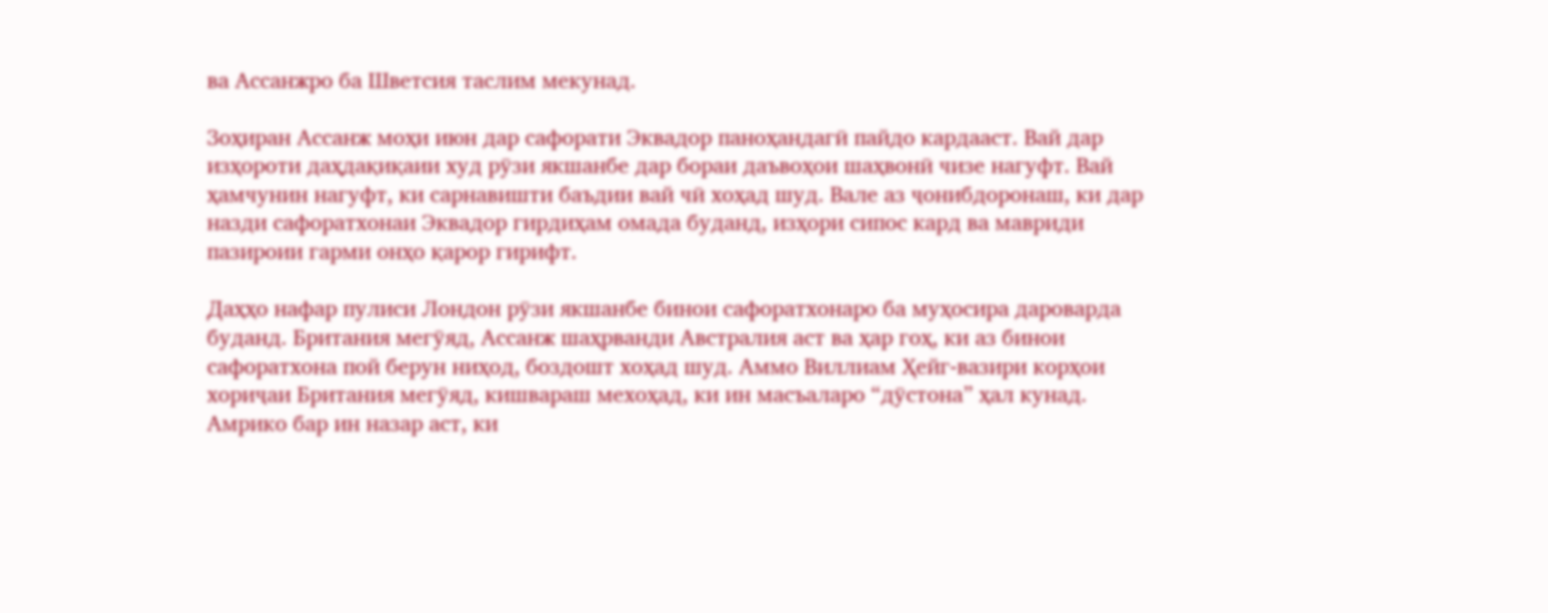ва Ассанжро ба Шветсия таслим мекунад.

Зоҳиран Ассанж моҳи июн дар сафорати Эквадор паноҳандагӣ пайдо кардааст. Вай дар изҳороти даҳдақиқаии худ рӯзи якшанбе дар бораи даъвоҳои шаҳвонӣ чизе нагуфт. Вай ҳамчунин нагуфт, ки сарнавишти баъдии вай чӣ хоҳад шуд. Вале аз ҷонибдоронаш, ки дар назди сафоратхонаи Эквадор гирдиҳам омада буданд, изҳори сипос кард ва мавриди пазироии гарми онҳо қарор гирифт.

Даҳҳо нафар пулиси Лондон рӯзи якшанбе бинои сафоратхонаро ба муҳосира дароварда буданд. Британия мегӯяд, Ассанж шаҳрванди Австралия аст ва ҳар гоҳ, ки аз бинои сафоратхона пой берун ниҳод, боздошт хоҳад шуд. Аммо Виллиам Ҳейг-вазири корҳои хориҷаи Британия мегӯяд, кишвараш мехоҳад, ки ин масъаларо “дӯстона” ҳал кунад. Амрико бар ин назар аст, ки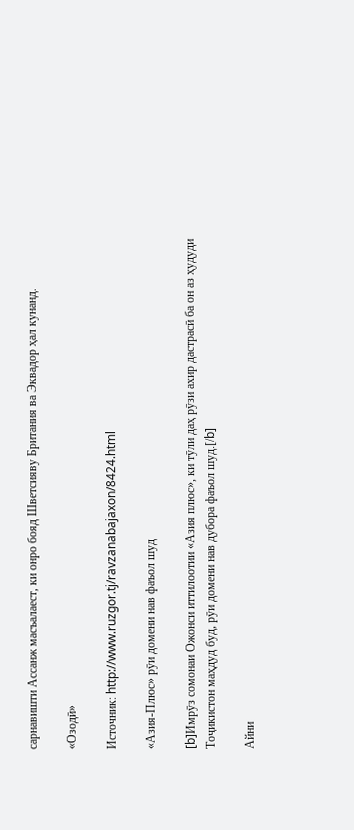сарнавишти Ассанж масъалаест, ки онро бояд Шветсияву Британия ва Эквадор ҳал кунанд.

«Озодӣ»

Источник: http://www.ruzgor.tj/ravzanabajaxon/8424.html

«Азия-Плюс» рӯи домени нав фаъол шуд

[b]Имрӯз сомонаи Ожонси иттилоотии «Азия плюс», ки тӯли даҳ рӯзи ахир дастрасӣ ба он аз ҳудуди Тоҷикистон маҳдуд буд, рӯи домени нав дубора фаъол шуд.[/b]

Айни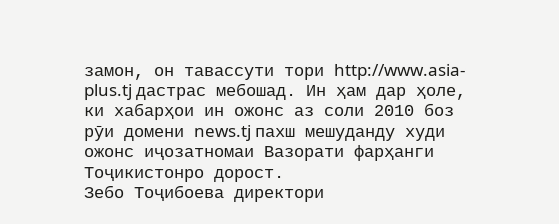замон, он тавассути тори http://www.asia-plus.tj дастрас мебошад. Ин ҳам дар ҳоле, ки хабарҳои ин ожонс аз соли 2010 боз рӯи домени news.tj пахш мешуданду худи ожонс иҷозатномаи Вазорати фарҳанги Тоҷикистонро дорост.
Зебо Тоҷибоева директори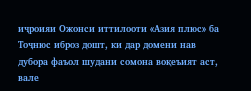иҷроияи Ожонси иттилооти «Азия плюс» ба Тоҷнюс иброз дошт, ки дар домени нав дубора фаъол шудани сомона воқеъият аст, вале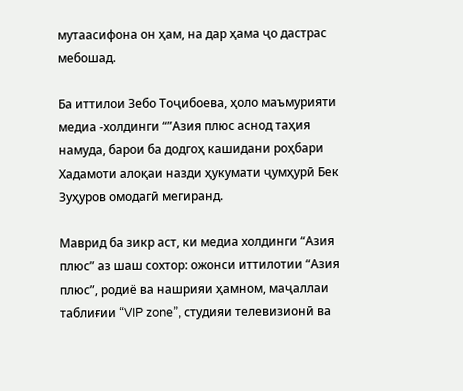мутаасифона он ҳам, на дар ҳама ҷо дастрас мебошад.

Ба иттилои Зебо Тоҷибоева, ҳоло маъмурияти медиа -холдинги “”Азия плюс аснод таҳия намуда, барои ба додгоҳ кашидани роҳбари Хадамоти алоқаи назди ҳукумати ҷумҳурӣ Бек Зуҳуров омодагӣ мегиранд.

Маврид ба зикр аст, ки медиа холдинги “Азия плюс” аз шаш сохтор: ожонси иттилотии “Азия плюс”, родиё ва нашрияи ҳамном, маҷаллаи таблиғии “VIP zone”, студияи телевизионӣ ва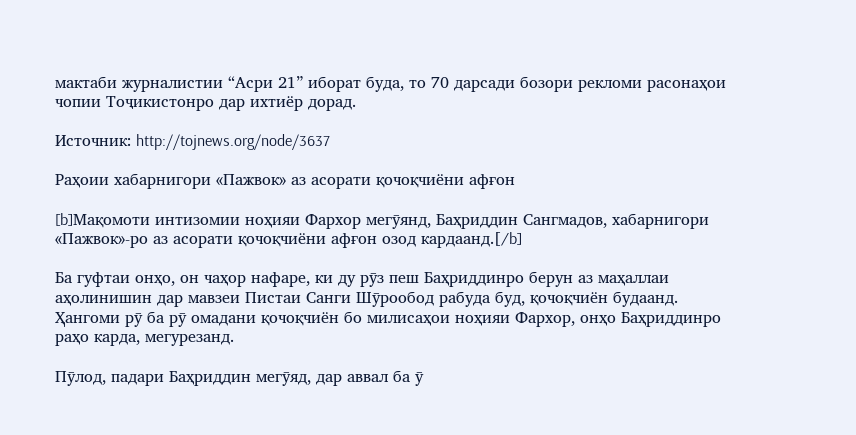мактаби журналистии “Асри 21” иборат буда, то 70 дарсади бозори рекломи расонаҳои чопии Тоҷикистонро дар ихтиёр дорад.

Источник: http://tojnews.org/node/3637

Раҳоии хабарнигори «Пажвок» аз асорати қочоқчиёни афғон

[b]Мақомоти интизомии ноҳияи Фархор мегӯянд, Баҳриддин Сангмадов, хабарнигори «Пажвок»-ро аз асорати қочоқчиёни афғон озод кардаанд.[/b]

Ба гуфтаи онҳо, он чаҳор нафаре, ки ду рӯз пеш Баҳриддинро берун аз маҳаллаи аҳолинишин дар мавзеи Пистаи Санги Шӯрообод рабуда буд, қочоқчиён будаанд.
Ҳангоми рӯ ба рӯ омадани қочоқчиён бо милисаҳои ноҳияи Фархор, онҳо Баҳриддинро раҳо карда, мегурезанд.

Пӯлод, падари Баҳриддин мегӯяд, дар аввал ба ӯ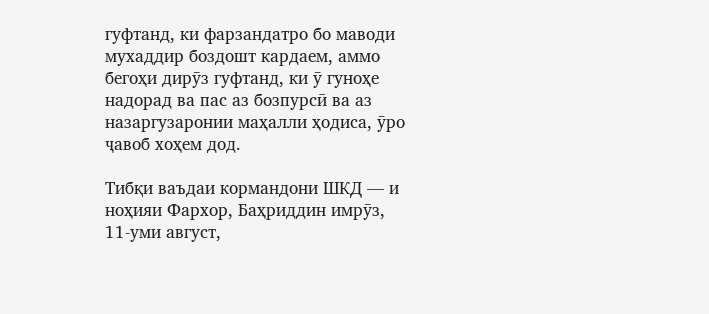гуфтанд, ки фарзандатро бо маводи мухаддир боздошт кардаем, аммо бегоҳи дирӯз гуфтанд, ки ӯ гуноҳе надорад ва пас аз бозпурсӣ ва аз назаргузаронии маҳалли ҳодиса, ӯро ҷавоб хоҳем дод.

Тибқи ваъдаи кормандони ШКД — и ноҳияи Фархор, Баҳриддин имрӯз, 11-уми август,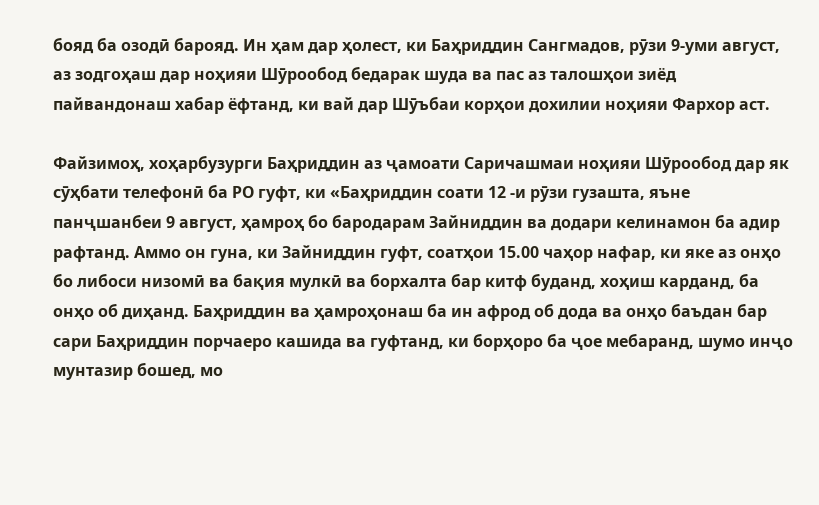бояд ба озодӣ барояд. Ин ҳам дар ҳолест, ки Баҳриддин Сангмадов, рӯзи 9-уми август, аз зодгоҳаш дар ноҳияи Шӯрообод бедарак шуда ва пас аз талошҳои зиёд пайвандонаш хабар ёфтанд, ки вай дар Шӯъбаи корҳои дохилии ноҳияи Фархор аст.

Файзимоҳ, хоҳарбузурги Баҳриддин аз ҷамоати Саричашмаи ноҳияи Шӯрообод дар як сӯҳбати телефонӣ ба РО гуфт, ки «Баҳриддин соати 12 -и рӯзи гузашта, яъне панҷшанбеи 9 август, ҳамроҳ бо бародарам Зайниддин ва додари келинамон ба адир рафтанд. Аммо он гуна, ки Зайниддин гуфт, соатҳои 15.00 чаҳор нафар, ки яке аз онҳо бо либоси низомӣ ва бақия мулкӣ ва борхалта бар китф буданд, хоҳиш карданд, ба онҳо об диҳанд. Баҳриддин ва ҳамроҳонаш ба ин афрод об дода ва онҳо баъдан бар сари Баҳриддин порчаеро кашида ва гуфтанд, ки борҳоро ба ҷое мебаранд, шумо инҷо мунтазир бошед, мо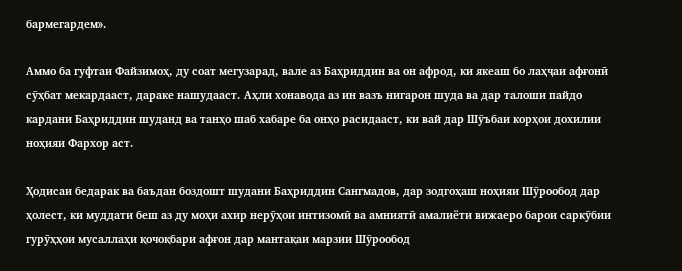бармегардем».

Аммо ба гуфтаи Файзимоҳ, ду соат мегузарад, вале аз Баҳриддин ва он афрод, ки якеаш бо лаҳҷаи афғонӣ сӯҳбат мекардааст, дараке нашудааст. Аҳли хонавода аз ин вазъ нигарон шуда ва дар талоши пайдо кардани Баҳриддин шуданд ва танҳо шаб хабаре ба онҳо расидааст, ки вай дар Шӯъбаи корҳои дохилии ноҳияи Фархор аст.

Ҳодисаи бедарак ва баъдан боздошт шудани Баҳриддин Сангмадов, дар зодгоҳаш ноҳияи Шӯрообод дар ҳолест, ки муддати беш аз ду моҳи ахир нерӯҳои интизомӣ ва амниятӣ амалиёти вижаеро барои саркӯбии гурӯҳҳои мусаллаҳи қочоқбари афғон дар мантақаи марзии Шӯрообод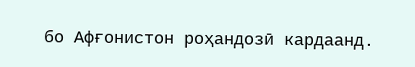бо Афғонистон роҳандозӣ кардаанд.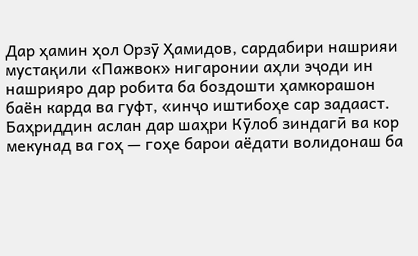Дар ҳамин ҳол Орзӯ Ҳамидов, сардабири нашрияи мустақили «Пажвок» нигаронии аҳли эҷоди ин нашрияро дар робита ба боздошти ҳамкорашон баён карда ва гуфт, «инҷо иштибоҳе сар задааст. Баҳриддин аслан дар шаҳри Кӯлоб зиндагӣ ва кор мекунад ва гоҳ — гоҳе барои аёдати волидонаш ба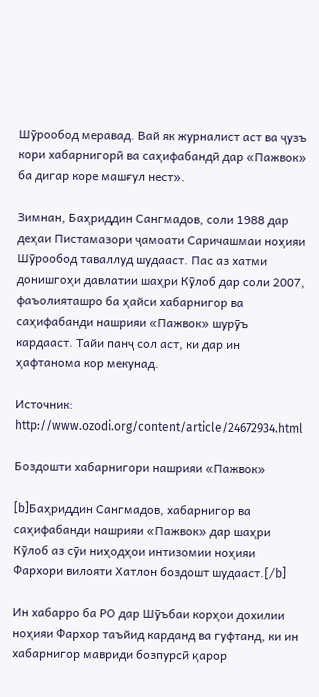Шӯрообод меравад. Вай як журналист аст ва ҷузъ кори хабарнигорӣ ва саҳифабандӣ дар «Пажвок» ба дигар коре машғул нест».

Зимнан, Баҳриддин Сангмадов, соли 1988 дар деҳаи Пистамазори ҷамоати Саричашмаи ноҳияи Шӯрообод таваллуд шудааст. Пас аз хатми донишгоҳи давлатии шаҳри Кӯлоб дар соли 2007, фаъолияташро ба ҳайси хабарнигор ва саҳифабанди нашрияи «Пажвок» шурӯъ кардааст. Тайи панҷ сол аст, ки дар ин ҳафтанома кор мекунад.

Источник: http://www.ozodi.org/content/article/24672934.html

Боздошти хабарнигори нашрияи «Пажвок»

[b]Баҳриддин Сангмадов, хабарнигор ва саҳифабанди нашрияи «Пажвок» дар шаҳри Кӯлоб аз сӯи ниҳодҳои интизомии ноҳияи Фархори вилояти Хатлон боздошт шудааст.[/b]

Ин хабарро ба РО дар Шӯъбаи корҳои дохилии ноҳияи Фархор таъйид карданд ва гуфтанд, ки ин хабарнигор мавриди бозпурсӣ қарор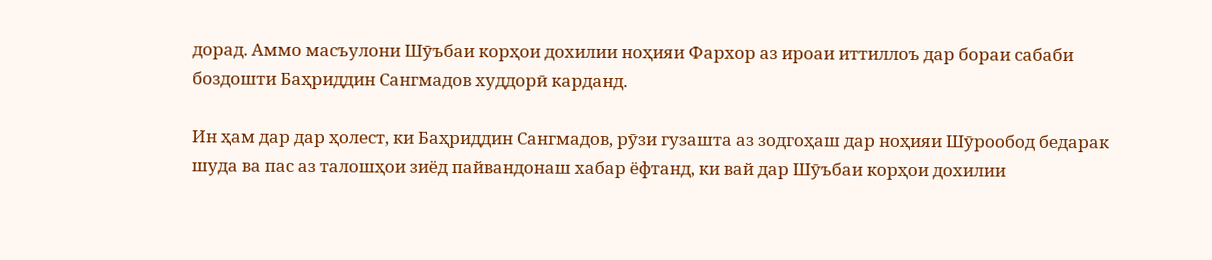дорад. Аммо масъулони Шӯъбаи корҳои дохилии ноҳияи Фархор аз ироаи иттиллоъ дар бораи сабаби боздошти Баҳриддин Сангмадов худдорӣ карданд.

Ин ҳам дар дар ҳолест, ки Баҳриддин Сангмадов, рӯзи гузашта аз зодгоҳаш дар ноҳияи Шӯрообод бедарак шуда ва пас аз талошҳои зиёд пайвандонаш хабар ёфтанд, ки вай дар Шӯъбаи корҳои дохилии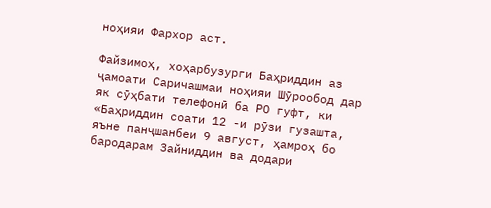ноҳияи Фархор аст.

Файзимоҳ, хоҳарбузурги Баҳриддин аз ҷамоати Саричашмаи ноҳияи Шӯрообод дар як сӯҳбати телефонӣ ба РО гуфт, ки «Баҳриддин соати 12 -и рӯзи гузашта, яъне панҷшанбеи 9 август, ҳамроҳ бо бародарам Зайниддин ва додари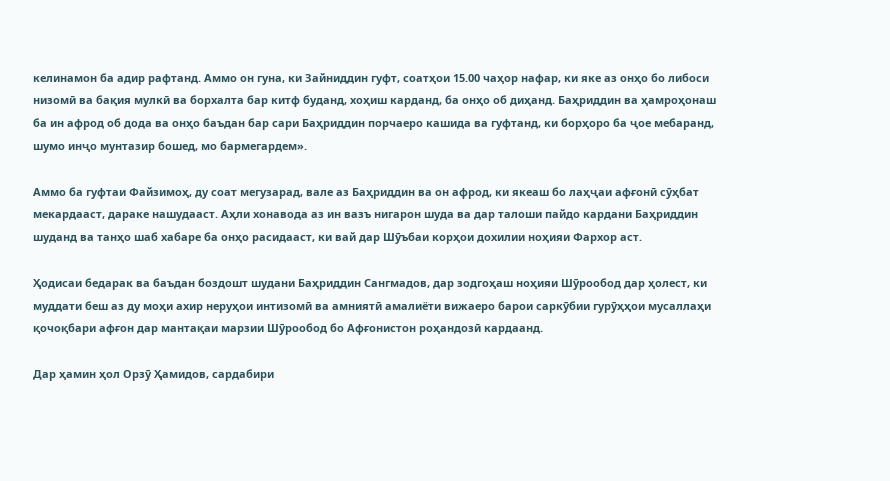келинамон ба адир рафтанд. Аммо он гуна, ки Зайниддин гуфт, соатҳои 15.00 чаҳор нафар, ки яке аз онҳо бо либоси низомӣ ва бақия мулкӣ ва борхалта бар китф буданд, хоҳиш карданд, ба онҳо об диҳанд. Баҳриддин ва ҳамроҳонаш ба ин афрод об дода ва онҳо баъдан бар сари Баҳриддин порчаеро кашида ва гуфтанд, ки борҳоро ба ҷое мебаранд, шумо инҷо мунтазир бошед, мо бармегардем».

Аммо ба гуфтаи Файзимоҳ, ду соат мегузарад, вале аз Баҳриддин ва он афрод, ки якеаш бо лаҳҷаи афғонӣ сӯҳбат мекардааст, дараке нашудааст. Аҳли хонавода аз ин вазъ нигарон шуда ва дар талоши пайдо кардани Баҳриддин шуданд ва танҳо шаб хабаре ба онҳо расидааст, ки вай дар Шӯъбаи корҳои дохилии ноҳияи Фархор аст.

Ҳодисаи бедарак ва баъдан боздошт шудани Баҳриддин Сангмадов, дар зодгоҳаш ноҳияи Шӯрообод дар ҳолест, ки муддати беш аз ду моҳи ахир неруҳои интизомӣ ва амниятӣ амалиёти вижаеро барои саркӯбии гурӯҳҳои мусаллаҳи қочоқбари афғон дар мантақаи марзии Шӯрообод бо Афғонистон роҳандозӣ кардаанд.

Дар ҳамин ҳол Орзӯ Ҳамидов, сардабири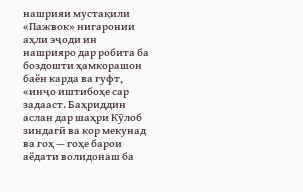нашрияи мустақили «Пажвок» нигаронии аҳли эҷоди ин нашрияро дар робита ба боздошти ҳамкорашон баён карда ва гуфт, «инҷо иштибоҳе сар задааст. Баҳриддин аслан дар шаҳри Кӯлоб зиндагӣ ва кор мекунад ва гоҳ — гоҳе барои аёдати волидонаш ба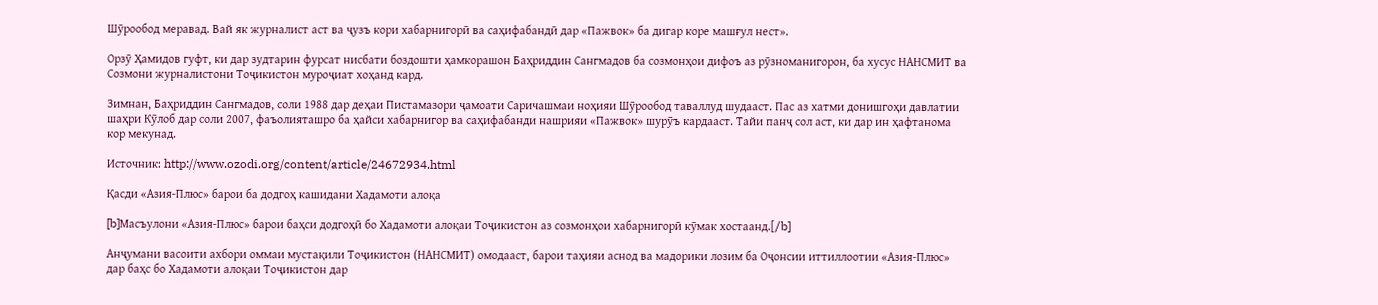Шӯрообод меравад. Вай як журналист аст ва ҷузъ кори хабарнигорӣ ва саҳифабандӣ дар «Пажвок» ба дигар коре машғул нест».

Орзӯ Ҳамидов гуфт, ки дар зудтарин фурсат нисбати боздошти ҳамкорашон Баҳриддин Сангмадов ба созмонҳои дифоъ аз рӯзноманигорон, ба хусус НАНСМИТ ва Созмони журналистони Тоҷикистон муроҷиат хоҳанд кард.

Зимнан, Баҳриддин Сангмадов, соли 1988 дар деҳаи Пистамазори ҷамоати Саричашмаи ноҳияи Шӯрообод таваллуд шудааст. Пас аз хатми донишгоҳи давлатии шаҳри Кӯлоб дар соли 2007, фаъолияташро ба ҳайси хабарнигор ва саҳифабанди нашрияи «Пажвок» шурӯъ кардааст. Тайи панҷ сол аст, ки дар ин ҳафтанома кор мекунад.

Источник: http://www.ozodi.org/content/article/24672934.html

Қасди «Азия-Плюс» барои ба додгоҳ кашидани Хадамоти алоқа

[b]Масъулони «Азия-Плюс» барои баҳси додгоҳӣ бо Хадамоти алоқаи Тоҷикистон аз созмонҳои хабарнигорӣ кӯмак хостаанд.[/b]

Анҷумани васоити ахбори оммаи мустақили Тоҷикистон (НАНСМИТ) омодааст, барои таҳияи аснод ва мадорики лозим ба Оҷонсии иттиллоотии «Азия-Плюс» дар баҳс бо Хадамоти алоқаи Тоҷикистон дар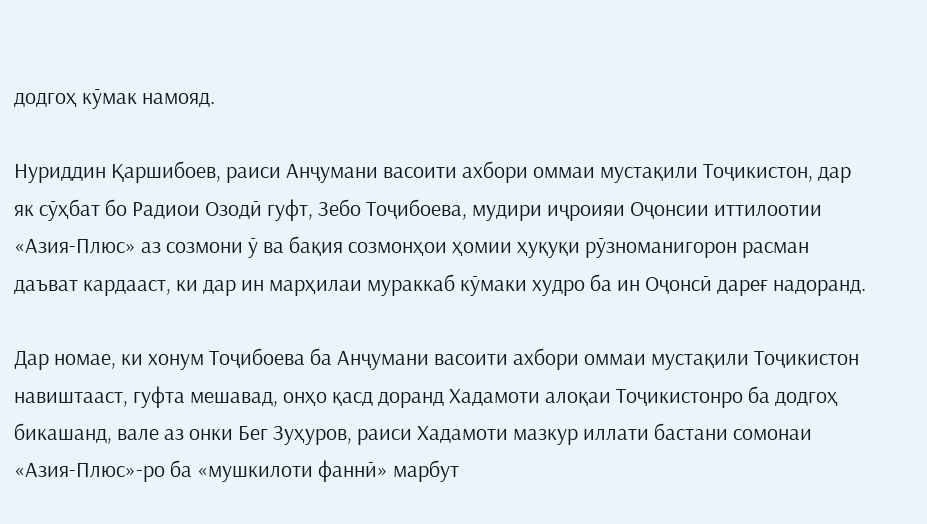додгоҳ кӯмак намояд.

Нуриддин Қаршибоев, раиси Анҷумани васоити ахбори оммаи мустақили Тоҷикистон, дар як сӯҳбат бо Радиои Озодӣ гуфт, Зебо Тоҷибоева, мудири иҷроияи Оҷонсии иттилоотии «Азия-Плюс» аз созмони ӯ ва бақия созмонҳои ҳомии ҳуқуқи рӯзноманигорон расман даъват кардааст, ки дар ин марҳилаи мураккаб кӯмаки худро ба ин Оҷонсӣ дареғ надоранд.

Дар номае, ки хонум Тоҷибоева ба Анҷумани васоити ахбори оммаи мустақили Тоҷикистон навиштааст, гуфта мешавад, онҳо қасд доранд Хадамоти алоқаи Тоҷикистонро ба додгоҳ бикашанд, вале аз онки Бег Зуҳуров, раиси Хадамоти мазкур иллати бастани сомонаи «Азия-Плюс»-ро ба «мушкилоти фаннӣ» марбут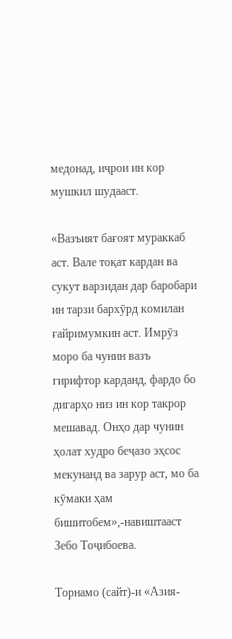медонад, иҷрои ин кор мушкил шудааст.

«Вазъият бағоят мураккаб аст. Вале тоқат кардан ва сукут варзидан дар баробари ин тарзи бархӯрд комилан ғайримумкин аст. Имрӯз моро ба чунин вазъ гирифтор карданд, фардо бо дигарҳо низ ин кор такрор мешавад. Онҳо дар чунин ҳолат худро беҷазо эҳсос мекунанд ва зарур аст, мо ба кӯмаки ҳам бишитобем»,-навиштааст Зебо Тоҷибоева.

Торнамо (сайт)-и «Азия-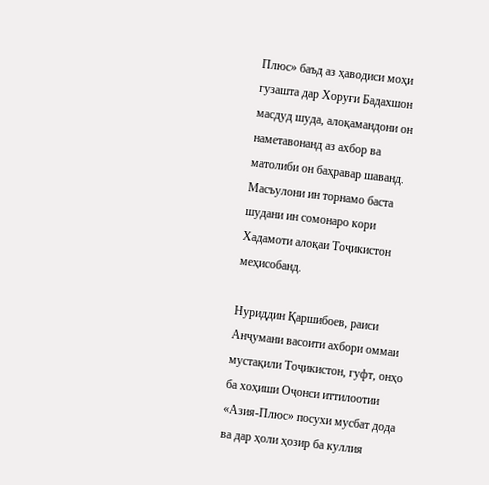Плюс» баъд аз ҳаводиси моҳи гузашта дар Хоруғи Бадахшон масдуд шуда, алоқамандони он наметавонанд аз ахбор ва матолиби он баҳравар шаванд. Масъулони ин торнамо баста шудани ин сомонаро кори Хадамоти алоқаи Тоҷикистон меҳисобанд.

Нуриддин Қаршибоев, раиси Анҷумани васоити ахбори оммаи мустақили Тоҷикистон, гуфт, онҳо ба хоҳиши Оҷонси иттилоотии «Азия-Плюс» посухи мусбат дода ва дар ҳоли ҳозир ба куллия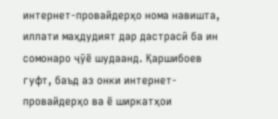интернет-провайдерҳо нома навишта, иллати маҳдудият дар дастрасӣ ба ин сомонаро ҷӯё шудаанд. Қаршибоев гуфт, баъд аз онки интернет-провайдерҳо ва ё ширкатҳои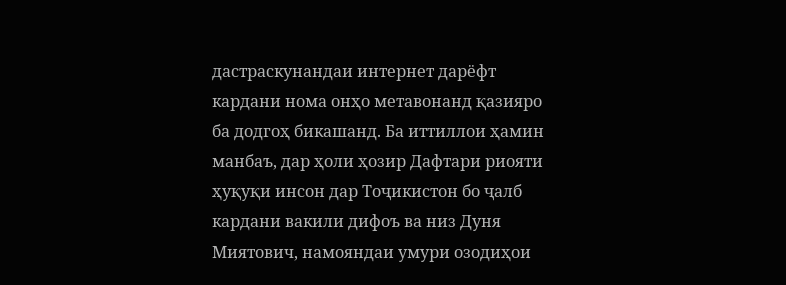дастраскунандаи интернет дарёфт кардани нома онҳо метавонанд қазияро ба додгоҳ бикашанд. Ба иттиллои ҳамин манбаъ, дар ҳоли ҳозир Дафтари риояти ҳуқуқи инсон дар Тоҷикистон бо ҷалб кардани вакили дифоъ ва низ Дуня Миятович, намояндаи умури озодиҳои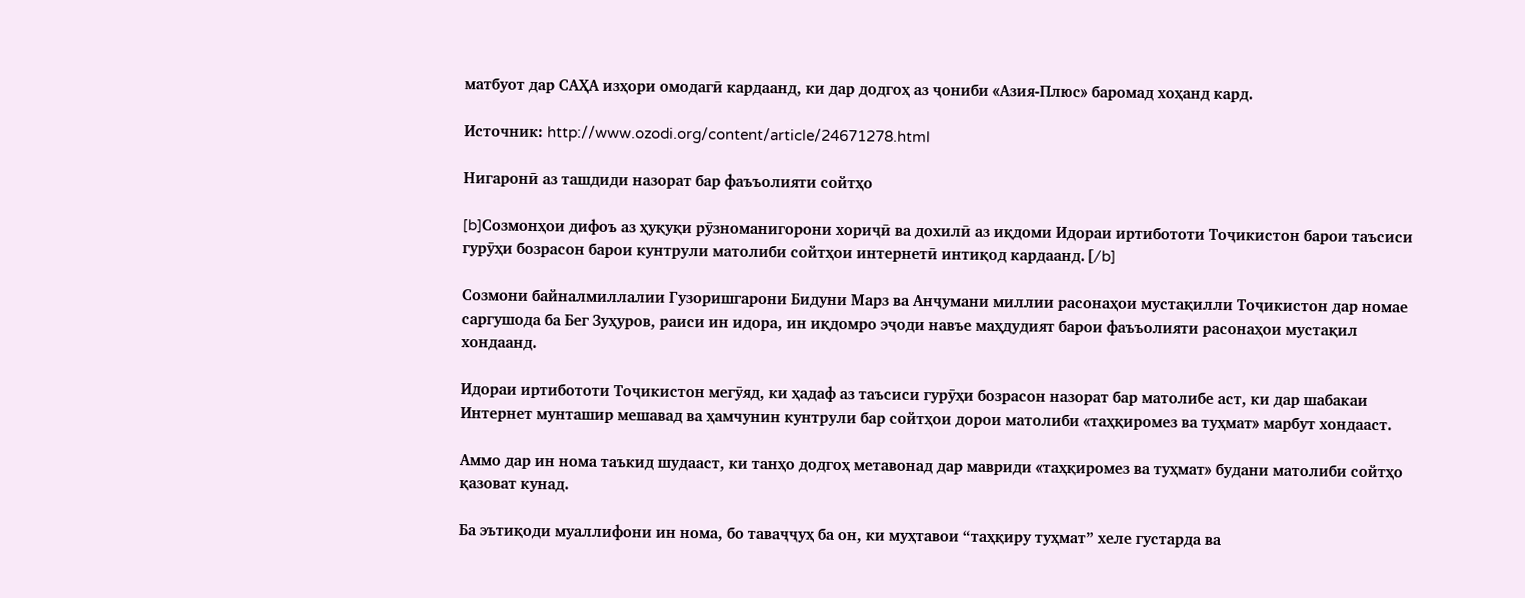матбуот дар САҲА изҳори омодагӣ кардаанд, ки дар додгоҳ аз ҷониби «Азия-Плюс» баромад хоҳанд кард.

Источник: http://www.ozodi.org/content/article/24671278.html

Нигаронӣ аз ташдиди назорат бар фаъъолияти сойтҳо

[b]Созмонҳои дифоъ аз ҳуқуқи рӯзноманигорони хориҷӣ ва дохилӣ аз иқдоми Идораи иртибототи Тоҷикистон барои таъсиси гурӯҳи бозрасон барои кунтрули матолиби сойтҳои интернетӣ интиқод кардаанд.[/b]

Созмони байналмиллалии Гузоришгарони Бидуни Марз ва Анҷумани миллии расонаҳои мустақилли Тоҷикистон дар номае саргушода ба Бег Зуҳуров, раиси ин идора, ин иқдомро эҷоди навъе маҳдудият барои фаъъолияти расонаҳои мустақил хондаанд.

Идораи иртибототи Тоҷикистон мегӯяд, ки ҳадаф аз таъсиси гурӯҳи бозрасон назорат бар матолибе аст, ки дар шабакаи Интернет мунташир мешавад ва ҳамчунин кунтрули бар сойтҳои дорои матолиби «таҳқиромез ва туҳмат» марбут хондааст.

Аммо дар ин нома таъкид шудааст, ки танҳо додгоҳ метавонад дар мавриди «таҳқиромез ва туҳмат» будани матолиби сойтҳо қазоват кунад.

Ба эътиқоди муаллифони ин нома, бо таваҷҷуҳ ба он, ки муҳтавои “таҳқиру туҳмат” хеле густарда ва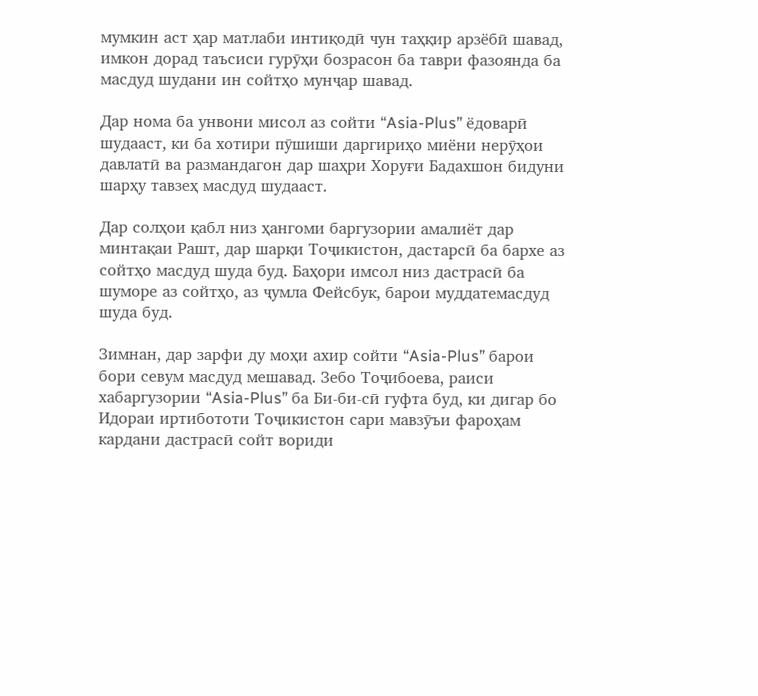мумкин аст ҳар матлаби интиқодӣ чун таҳқир арзёбӣ шавад, имкон дорад таъсиси гурӯҳи бозрасон ба таври фазоянда ба масдуд шудани ин сойтҳо мунҷар шавад.

Дар нома ба унвони мисол аз сойти “Asia-Plus” ёдоварӣ шудааст, ки ба хотири пӯшиши даргириҳо миёни нерӯҳои давлатӣ ва размандагон дар шаҳри Хоруғи Бадахшон бидуни шарҳу тавзеҳ масдуд шудааст.

Дар солҳои қабл низ ҳангоми баргузории амалиёт дар минтақаи Рашт, дар шарқи Тоҷикистон, дастарсӣ ба бархе аз сойтҳо масдуд шуда буд. Баҳори имсол низ дастрасӣ ба шуморе аз сойтҳо, аз ҷумла Фейсбук, барои муддатемасдуд шуда буд.

Зимнан, дар зарфи ду моҳи ахир сойти “Asia-Plus” барои бори севум масдуд мешавад. Зебо Тоҷибоева, раиси хабаргузории “Asia-Plus” ба Би-би-сӣ гуфта буд, ки дигар бо Идораи иртибототи Тоҷикистон сари мавзӯъи фароҳам кардани дастрасӣ сойт вориди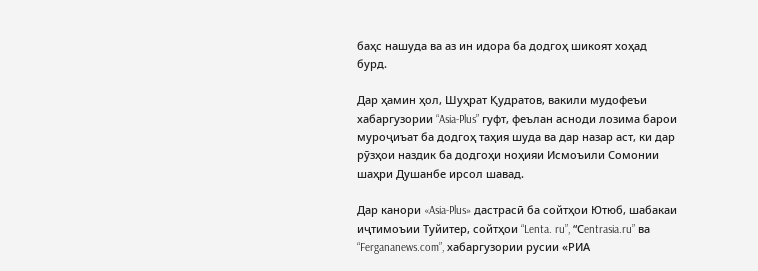баҳс нашуда ва аз ин идора ба додгоҳ шикоят хоҳад бурд.

Дар ҳамин ҳол, Шуҳрат Қудратов, вакили мудофеъи хабаргузории “Asia-Plus” гуфт, феълан асноди лозима барои муроҷиъат ба додгоҳ таҳия шуда ва дар назар аст, ки дар рӯзҳои наздик ба додгоҳи ноҳияи Исмоъили Сомонии шаҳри Душанбе ирсол шавад.

Дар канори «Asia-Plus» дастрасӣ ба сойтҳои Ютюб, шабакаи иҷтимоъии Туйитер, сойтҳои “Lenta. ru”, “Сentrasia.ru” ва “Fergananews.com”, хабаргузории русии «РИА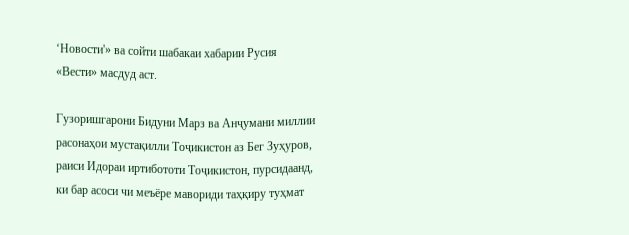‘Новости'» ва сойти шабакаи хабарии Русия «Вести» масдуд аст.

Гузоришгарони Бидуни Марз ва Анҷумани миллии расонаҳои мустақилли Тоҷикистон аз Бег Зуҳуров, раиси Идораи иртибототи Тоҷикистон, пурсидаанд, ки бар асоси чи меъёре мавориди таҳқиру туҳмат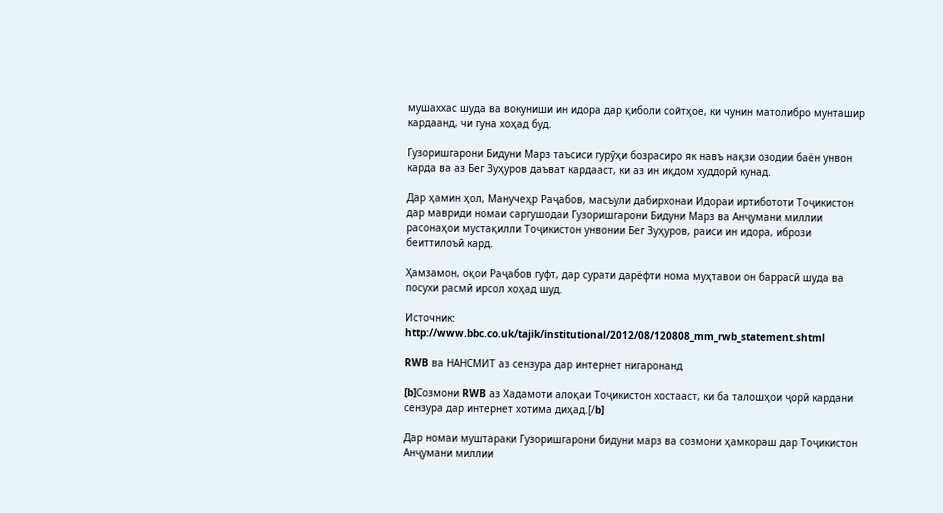мушаххас шуда ва вокуниши ин идора дар қиболи сойтҳое, ки чунин матолибро мунташир кардаанд, чи гуна хоҳад буд.

Гузоришгарони Бидуни Марз таъсиси гурӯҳи бозрасиро як навъ нақзи озодии баён унвон карда ва аз Бег Зуҳуров даъват кардааст, ки аз ин иқдом худдорӣ кунад.

Дар ҳамин ҳол, Манучеҳр Раҷабов, масъули дабирхонаи Идораи иртибототи Тоҷикистон дар мавриди номаи саргушодаи Гузоришгарони Бидуни Марз ва Анҷумани миллии расонаҳои мустақилли Тоҷикистон унвонии Бег Зуҳуров, раиси ин идора, ибрози беиттилоъӣ кард.

Ҳамзамон, оқои Раҷабов гуфт, дар сурати дарёфти нома муҳтавои он баррасӣ шуда ва посухи расмӣ ирсол хоҳад шуд.

Источник: http://www.bbc.co.uk/tajik/institutional/2012/08/120808_mm_rwb_statement.shtml

RWB ва НАНСМИТ аз сензура дар интернет нигаронанд

[b]Созмони RWB аз Хадамоти алоқаи Тоҷикистон хостааст, ки ба талошҳои ҷорӣ кардани сензура дар интернет хотима диҳад.[/b]

Дар номаи муштараки Гузоришгарони бидуни марз ва созмони ҳамкораш дар Тоҷикистон Анҷумани миллии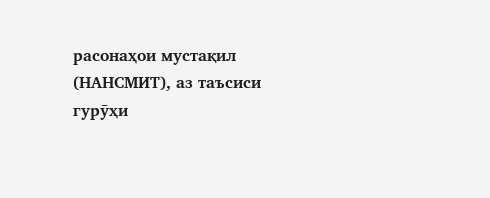расонаҳои мустақил (НАНСМИТ), аз таъсиси гурӯҳи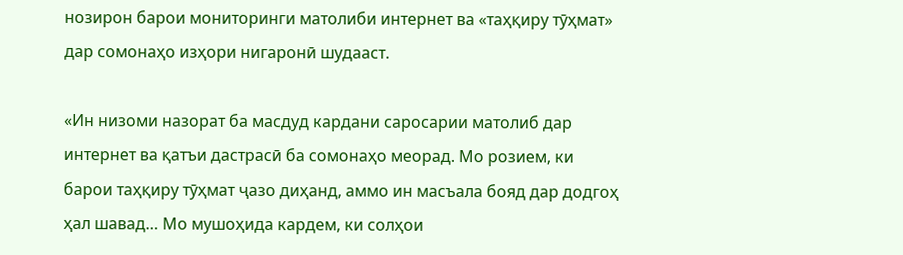нозирон барои мониторинги матолиби интернет ва «таҳқиру тӯҳмат» дар сомонаҳо изҳори нигаронӣ шудааст.

«Ин низоми назорат ба масдуд кардани саросарии матолиб дар интернет ва қатъи дастрасӣ ба сомонаҳо меорад. Мо розием, ки барои таҳқиру тӯҳмат ҷазо диҳанд, аммо ин масъала бояд дар додгоҳ ҳал шавад… Мо мушоҳида кардем, ки солҳои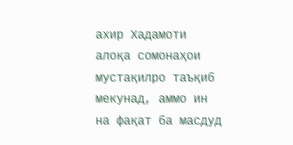ахир Хадамоти алоқа сомонаҳои мустақилро таъқиб мекунад, аммо ин на фақат ба масдуд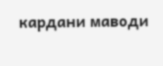кардани маводи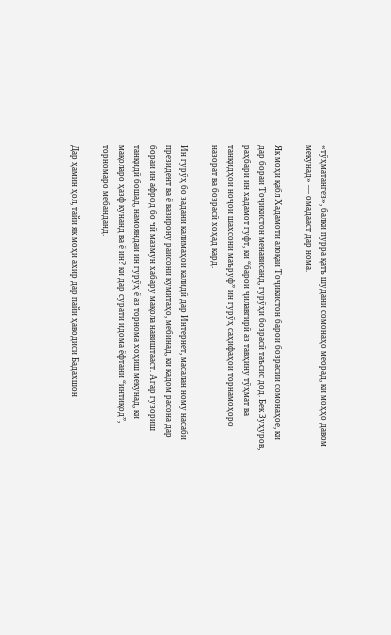«тӯҳматангез», балки пурра қатъ шудани сомонаҳо меорад, ки моҳҳо давом мекунад» — омадааст дар нома.

Як моҳи қабл Хадамоти алоқаи Тоҷикистон барои бозрасии сомонаҳое, ки дар бораи Тоҷикистон менависанд, гурӯҳи бозрасӣ таъсис дод. Бек Зуҳуров, раҳбари ин хадамот гуфт, ки “барои ҷилавгирӣ аз тавҳину тӯҳмат ва танқидҳои ноҷои шахсони маъруф” ин гурӯҳ саҳифаҳои торнамоҳоро назорат ва бозрасӣ хоҳад кард.

Ин гурӯҳ бо задани калимаҳои калидӣ дар Интернет, масалан ному насаби президент ва ё вазирону раисони кумитаҳо, мебинад, ки кадом расона дар бораи ин афрод бо чӣ мазмун хабару мақола навиштааст. Агар гузориш танқидӣ бошад, намояндаи ин гурӯҳ ё аз торнома хоҳиш мекунад, ки мақоларо ҳазф кунанд ва ё ин? ки дар сурати идома ёфтани “интиқод”, торномаро мебанданд.

Дар ҳамин ҳол, тайи як моҳи ахир дар пайи ҳаводиси Бадахшон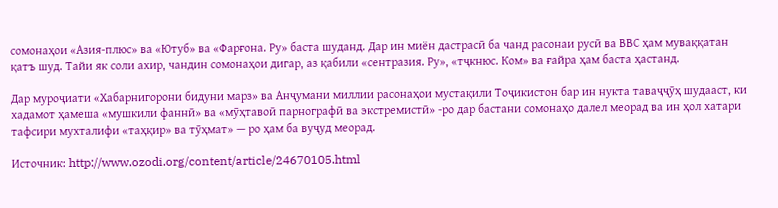сомонаҳои «Азия-плюс» ва «Ютуб» ва «Фарғона. Ру» баста шуданд. Дар ин миён дастрасӣ ба чанд расонаи русӣ ва ВВС ҳам муваққатан қатъ шуд. Тайи як соли ахир, чандин сомонаҳои дигар, аз қабили «сентразия. Ру», «тҷкнюс. Ком» ва ғайра ҳам баста ҳастанд.

Дар муроҷиати «Хабарнигорони бидуни марз» ва Анҷумани миллии расонаҳои мустақили Тоҷикистон бар ин нукта таваҷҷӯҳ шудааст, ки хадамот ҳамеша «мушкили фаннӣ» ва «мӯҳтавоӣ парнографӣ ва экстремистӣ» -ро дар бастани сомонаҳо далел меорад ва ин ҳол хатари тафсири мухталифи «таҳқир» ва тӯҳмат» — ро ҳам ба вуҷуд меорад.

Источник: http://www.ozodi.org/content/article/24670105.html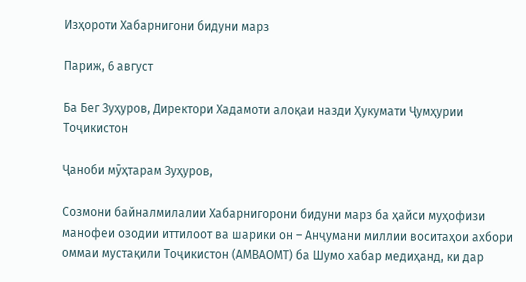Изҳороти Хабарнигони бидуни марз

Париж, 6 август

Ба Бег Зуҳуров, Директори Хадамоти алоқаи назди Ҳукумати Ҷумҳурии Тоҷикистон

Ҷаноби мӯҳтарам Зуҳуров,

Созмони байналмилалии Хабарнигорони бидуни марз ба ҳайси муҳофизи манофеи озодии иттилоот ва шарики он – Анҷумани миллии воситаҳои ахбори оммаи мустақили Тоҷикистон (АМВАОМТ) ба Шумо хабар медиҳанд, ки дар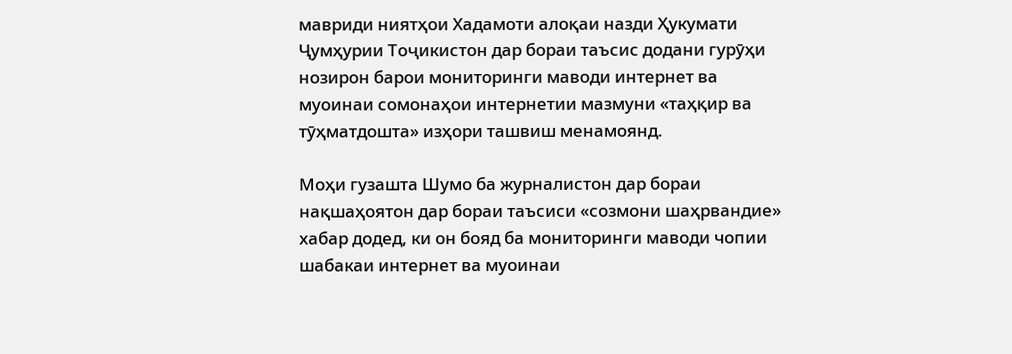мавриди ниятҳои Хадамоти алоқаи назди Ҳукумати Ҷумҳурии Тоҷикистон дар бораи таъсис додани гурӯҳи нозирон барои мониторинги маводи интернет ва муоинаи сомонаҳои интернетии мазмуни «таҳқир ва тӯҳматдошта» изҳори ташвиш менамоянд.

Моҳи гузашта Шумо ба журналистон дар бораи нақшаҳоятон дар бораи таъсиси «созмони шаҳрвандие» хабар додед, ки он бояд ба мониторинги маводи чопии шабакаи интернет ва муоинаи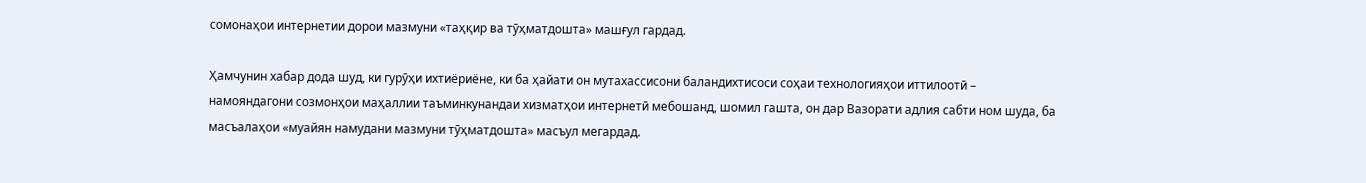сомонаҳои интернетии дорои мазмуни «таҳқир ва тӯҳматдошта» машғул гардад.

Ҳамчунин хабар дода шуд, ки гурӯҳи ихтиёриёне, ки ба ҳайати он мутахассисони баландихтисоси соҳаи технологияҳои иттилоотӣ – намояндагони созмонҳои маҳаллии таъминкунандаи хизматҳои интернетӣ мебошанд, шомил гашта, он дар Вазорати адлия сабти ном шуда, ба масъалаҳои «муайян намудани мазмуни тӯҳматдошта» масъул мегардад.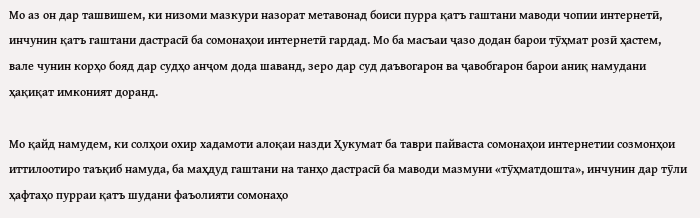Мо аз он дар ташвишем, ки низоми мазкури назорат метавонад боиси пурра қатъ гаштани маводи чопии интернетӣ, инчунин қатъ гаштани дастрасӣ ба сомонаҳои интернетӣ гардад. Мо ба масъаи ҷазо додан барои тӯҳмат розӣ ҳастем, вале чунин корҳо бояд дар судҳо анҷом дода шаванд, зеро дар суд даъвогарон ва ҷавобгарон барои аниқ намудани ҳақиқат имконият доранд.

Мо қайд намудем, ки солҳои охир хадамоти алоқаи назди Ҳукумат ба таври пайваста сомонаҳои интернетии созмонҳои иттилоотиро таъқиб намуда, ба маҳдуд гаштани на танҳо дастрасӣ ба маводи мазмуни «тӯҳматдошта», инчунин дар тӯли ҳафтаҳо пурраи қатъ шудани фаъолияти сомонаҳо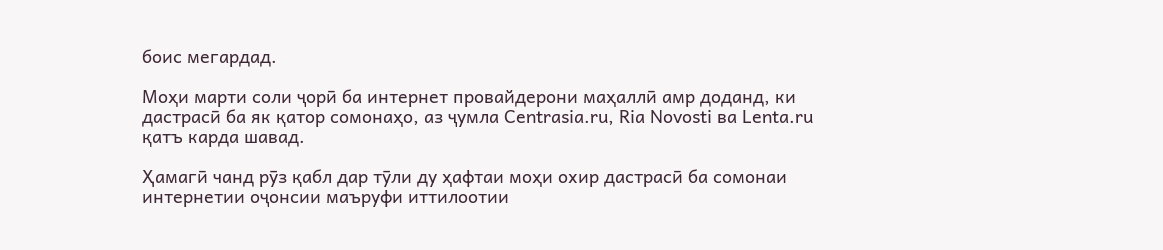боис мегардад.

Моҳи марти соли ҷорӣ ба интернет провайдерони маҳаллӣ амр доданд, ки дастрасӣ ба як қатор сомонаҳо, аз ҷумла Centrasia.ru, Ria Novosti ва Lenta.ru қатъ карда шавад.

Ҳамагӣ чанд рӯз қабл дар тӯли ду ҳафтаи моҳи охир дастрасӣ ба сомонаи интернетии оҷонсии маъруфи иттилоотии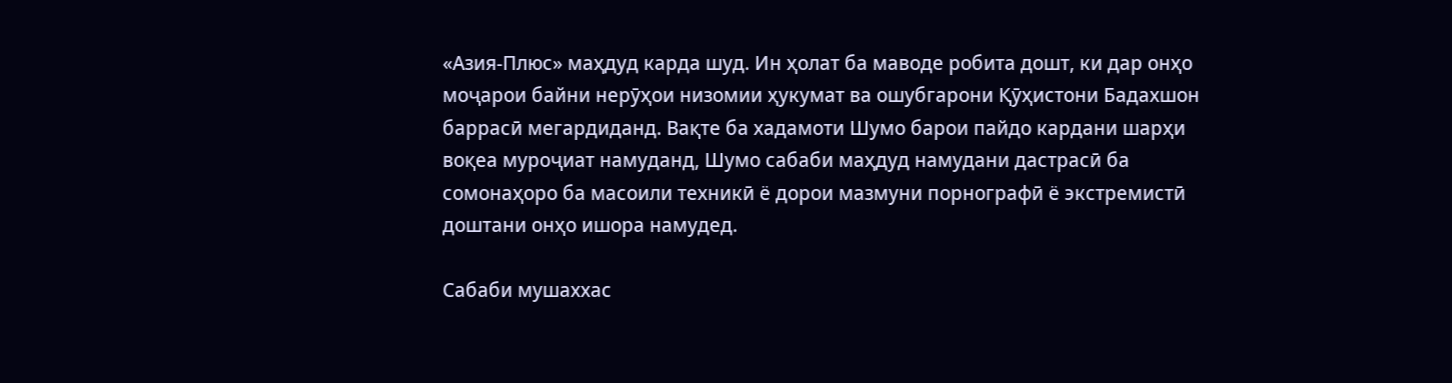«Азия-Плюс» маҳдуд карда шуд. Ин ҳолат ба маводе робита дошт, ки дар онҳо моҷарои байни нерӯҳои низомии ҳукумат ва ошубгарони Қӯҳистони Бадахшон баррасӣ мегардиданд. Вақте ба хадамоти Шумо барои пайдо кардани шарҳи воқеа муроҷиат намуданд, Шумо сабаби маҳдуд намудани дастрасӣ ба сомонаҳоро ба масоили техникӣ ё дорои мазмуни порнографӣ ё экстремистӣ доштани онҳо ишора намудед.

Сабаби мушаххас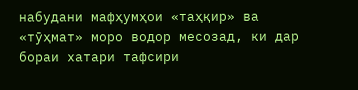набудани мафҳумҳои «таҳқир» ва «тӯҳмат» моро водор месозад, ки дар бораи хатари тафсири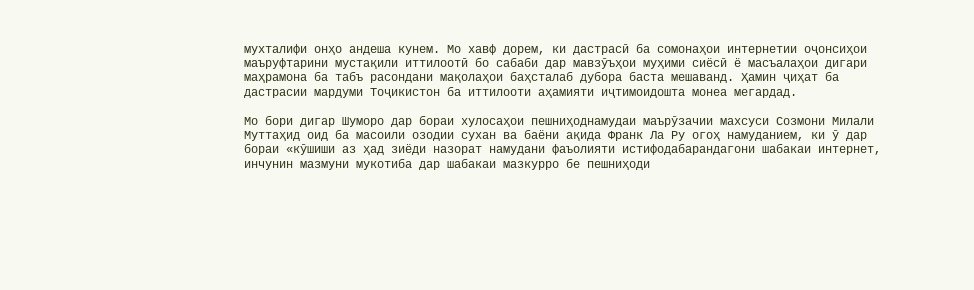мухталифи онҳо андеша кунем. Мо хавф дорем, ки дастрасӣ ба сомонаҳои интернетии оҷонсиҳои маъруфтарини мустақили иттилоотӣ бо сабаби дар мавзӯъҳои муҳими сиёсӣ ё масъалаҳои дигари маҳрамона ба табъ расондани мақолаҳои баҳсталаб дубора баста мешаванд. Ҳамин ҷиҳат ба дастрасии мардуми Тоҷикистон ба иттилооти аҳамияти иҷтимоидошта монеа мегардад.

Мо бори дигар Шуморо дар бораи хулосаҳои пешниҳоднамудаи маърӯзачии махсуси Созмони Милали Муттаҳид оид ба масоили озодии сухан ва баёни ақида Франк Ла Ру огоҳ намуданием, ки ӯ дар бораи «кӯшиши аз ҳад зиёди назорат намудани фаъолияти истифодабарандагони шабакаи интернет, инчунин мазмуни мукотиба дар шабакаи мазкурро бе пешниҳоди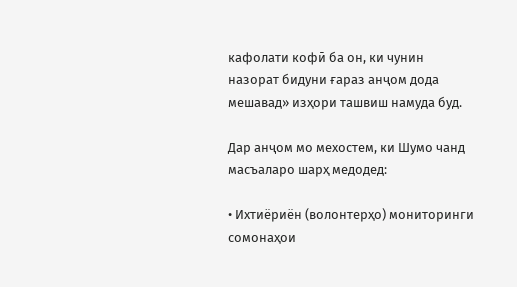кафолати кофӣ ба он, ки чунин назорат бидуни ғараз анҷом дода мешавад» изҳори ташвиш намуда буд.

Дар анҷом мо мехостем, ки Шумо чанд масъаларо шарҳ медодед:

• Ихтиёриён (волонтерҳо) мониторинги сомонаҳои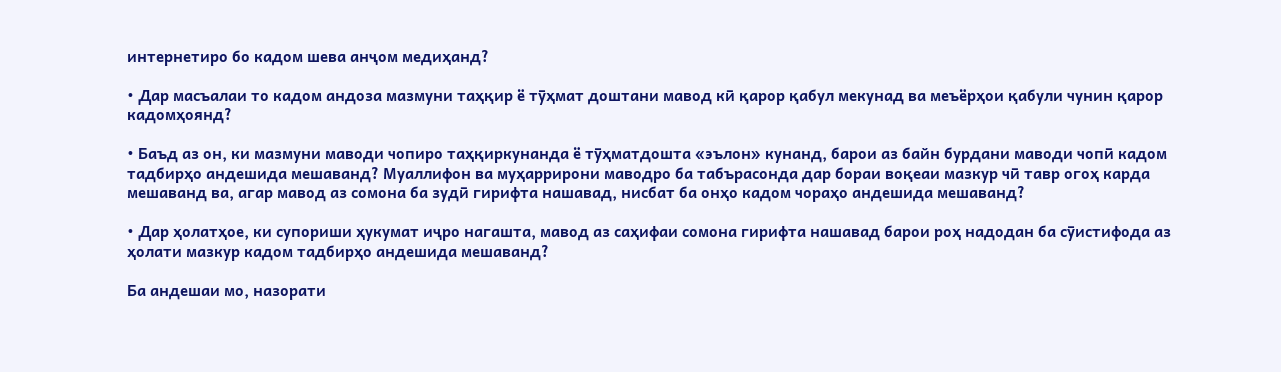интернетиро бо кадом шева анҷом медиҳанд?

• Дар масъалаи то кадом андоза мазмуни таҳқир ё тӯҳмат доштани мавод кӣ қарор қабул мекунад ва меъёрҳои қабули чунин қарор кадомҳоянд?

• Баъд аз он, ки мазмуни маводи чопиро таҳқиркунанда ё тӯҳматдошта «эълон» кунанд, барои аз байн бурдани маводи чопӣ кадом тадбирҳо андешида мешаванд? Муаллифон ва муҳаррирони маводро ба табърасонда дар бораи воқеаи мазкур чӣ тавр огоҳ карда мешаванд ва, агар мавод аз сомона ба зудӣ гирифта нашавад, нисбат ба онҳо кадом чораҳо андешида мешаванд?

• Дар ҳолатҳое, ки супориши ҳукумат иҷро нагашта, мавод аз саҳифаи сомона гирифта нашавад барои роҳ надодан ба сӯистифода аз ҳолати мазкур кадом тадбирҳо андешида мешаванд?

Ба андешаи мо, назорати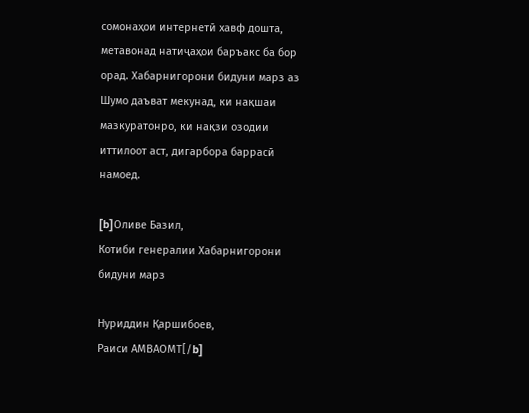сомонаҳои интернетӣ хавф дошта, метавонад натиҷаҳои баръакс ба бор орад. Хабарнигорони бидуни марз аз Шумо даъват мекунад, ки нақшаи мазкуратонро, ки нақзи озодии иттилоот аст, дигарбора баррасӣ намоед.

[b]Оливе Базил,
Котиби генералии Хабарнигорони бидуни марз

Нуриддин Қаршибоев,
Раиси АМВАОМТ[/b]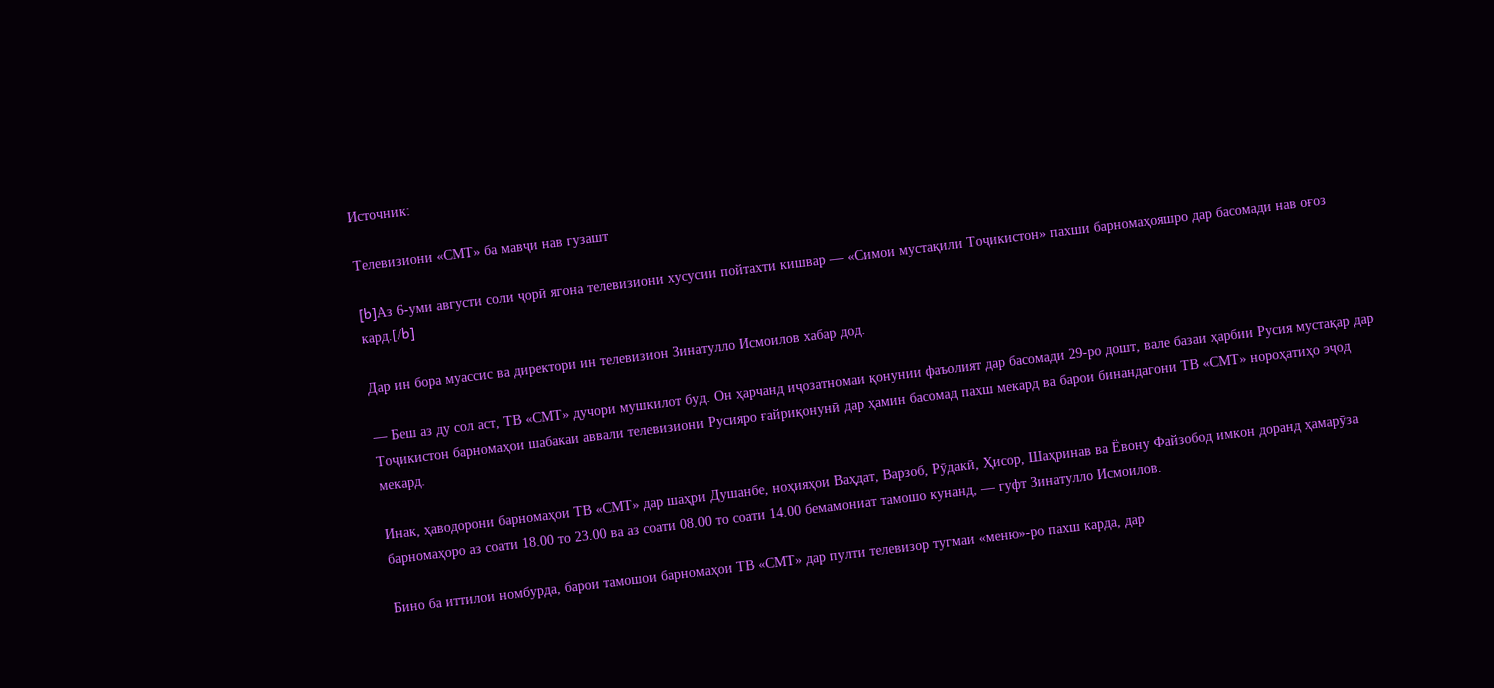Источник:

Телевизиони «СМТ» ба мавҷи нав гузашт

[b]Аз 6-уми августи соли ҷорӣ ягона телевизиони хусусии пойтахти кишвар — «Симои мустақили Тоҷикистон» пахши барномаҳояшро дар басомади нав оғоз кард.[/b]

Дар ин бора муассис ва директори ин телевизион Зинатулло Исмоилов хабар дод.

— Беш аз ду сол аст, ТВ «СМТ» дучори мушкилот буд. Он ҳарчанд иҷозатномаи қонунии фаъолият дар басомади 29-ро дошт, вале базаи ҳарбии Русия мустақар дар Тоҷикистон барномаҳои шабакаи аввали телевизиони Русияро ғайриқонунӣ дар ҳамин басомад пахш мекард ва барои бинандагони ТВ «СМТ» нороҳатиҳо эҷод мекард.

Инак, ҳаводорони барномаҳои ТВ «СМТ» дар шаҳри Душанбе, ноҳияҳои Ваҳдат, Варзоб, Рӯдакӣ, Ҳисор, Шаҳринав ва Ёвону Файзобод имкон доранд ҳамарӯза барномаҳоро аз соати 18.00 то 23.00 ва аз соати 08.00 то соати 14.00 бемамониат тамошо кунанд, — гуфт Зинатулло Исмоилов.

Бино ба иттилои номбурда, барои тамошои барномаҳои ТВ «СМТ» дар пулти телевизор тугмаи «меню»-ро пахш карда, дар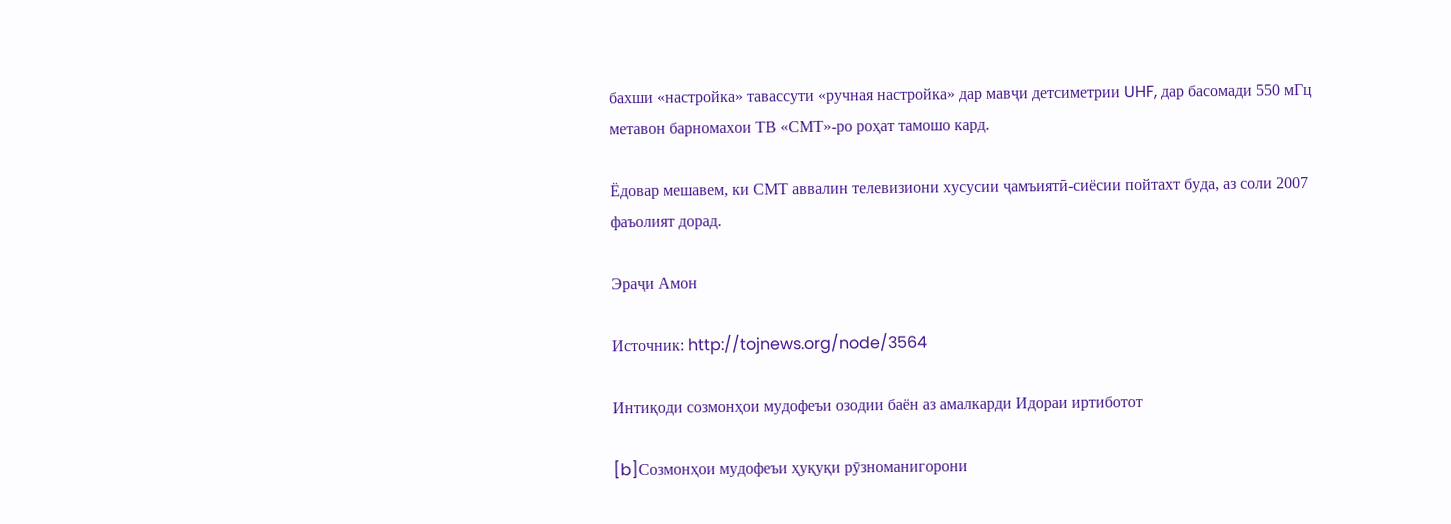бахши «настройка» тавассути «ручная настройка» дар мавҷи детсиметрии UHF, дар басомади 550 мГц метавон барномахои ТВ «СМТ»-ро роҳат тамошо кард.

Ёдовар мешавем, ки СМТ аввалин телевизиони хусусии ҷамъиятӣ-сиёсии пойтахт буда, аз соли 2007 фаъолият дорад.

Эраҷи Амон

Источник: http://tojnews.org/node/3564

Интиқоди созмонҳои мудофеъи озодии баён аз амалкарди Идораи иртиботот

[b]Созмонҳои мудофеъи ҳуқуқи рӯзноманигорони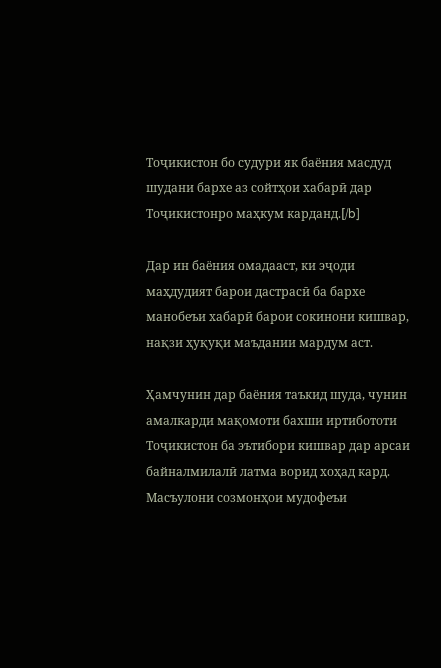Тоҷикистон бо судури як баёния масдуд шудани бархе аз сойтҳои хабарӣ дар Тоҷикистонро маҳкум карданд.[/b]

Дар ин баёния омадааст, ки эҷоди маҳдудият барои дастрасӣ ба бархе манобеъи хабарӣ барои сокинони кишвар, нақзи ҳуқуқи маъдании мардум аст.

Ҳамчунин дар баёния таъкид шуда, чунин амалкарди мақомоти бахши иртибототи Тоҷикистон ба эътибори кишвар дар арсаи байналмилалӣ латма ворид хоҳад кард.
Масъулони созмонҳои мудофеъи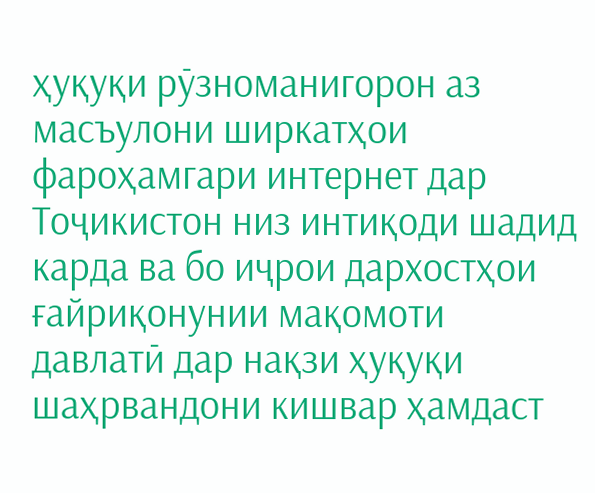ҳуқуқи рӯзноманигорон аз масъулони ширкатҳои фароҳамгари интернет дар Тоҷикистон низ интиқоди шадид карда ва бо иҷрои дархостҳои ғайриқонунии мақомоти давлатӣ дар нақзи ҳуқуқи шаҳрвандони кишвар ҳамдаст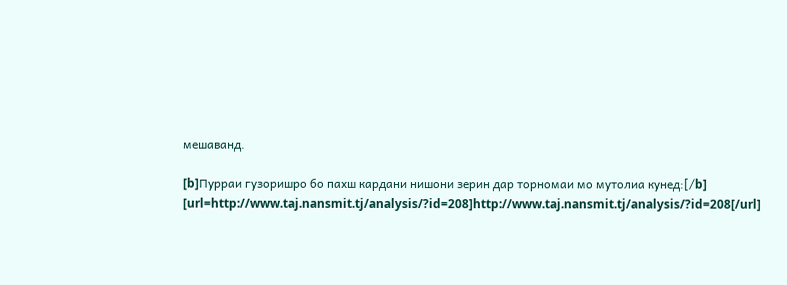мешаванд.

[b]Пурраи гузоришро бо пахш кардани нишони зерин дар торномаи мо мутолиа кунед:[/b] [url=http://www.taj.nansmit.tj/analysis/?id=208]http://www.taj.nansmit.tj/analysis/?id=208[/url]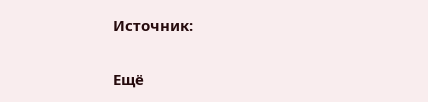Источник:

Ещё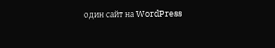один сайт на WordPress